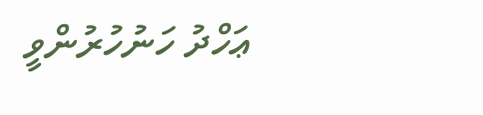ޢަހްދު ހަނުހުރުންވީ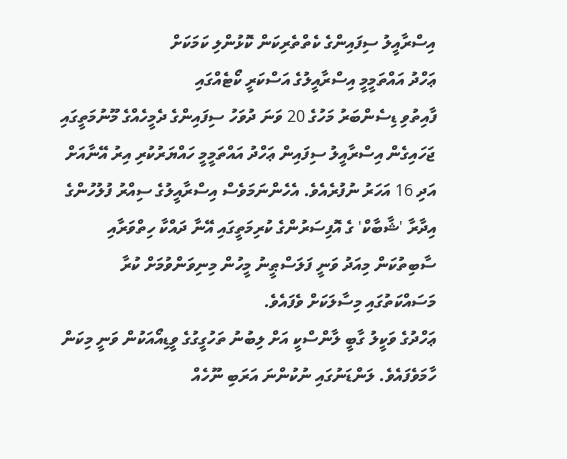އިސްރާއީލު ސިފައިންގެ ކެތްތެރިކަން ކޮޅުންލި ކަމަކަށް
ޢަހްދު އައްތަމީމީ އިސްރާއީލުގެ އަސްކަރީ ކޯޓެއްގައި
ފާއިތުވި ޑިސެންބަރު މަހުގެ 20 ވަނަ ދުވަހު ސިފައިންގެ ދެމީހެއްގެ މޫނުމަތީގައި ޖަހައިގެން އިސްރާއީލު ސިފައިން ޢަހްދު އައްތަމީމީ ހައްޔަރުކުރި އިރު އޭނާއަށް އަދި 16 އަހަރު ނުފުރެއެވެ. އެހެންނަމަވެސް އިސްރާއީލުގެ ސިއްރު ފުލުހުންގެ އިދާރާ 'ޝާބާކް' ގެ އޮފިސަރުންގެ ކުރިމަތީގައި އޭނާ ދައްކާ ހިތްވަރާއި ސާބިތުކަން މިއަދު ވަނީ ފަލަސްޠީނު މީހުން މިނިވަންވުމަށް ކުރާ މަސައްކަތުގައި މިސާލަކަށް ވެފައެވެ.
ޢަހްދުގެ ވަކީލު ގާބީ ލާންސްކީ އަށް ލިބުނު ތަހުގީގުގެ ވީޑިއޯއަކުން ވަނީ މިކަން ހާމަވެފައެވެ. ލަންޑަނުގައި ނުކުންނަ އަރަބި ނޫހެއް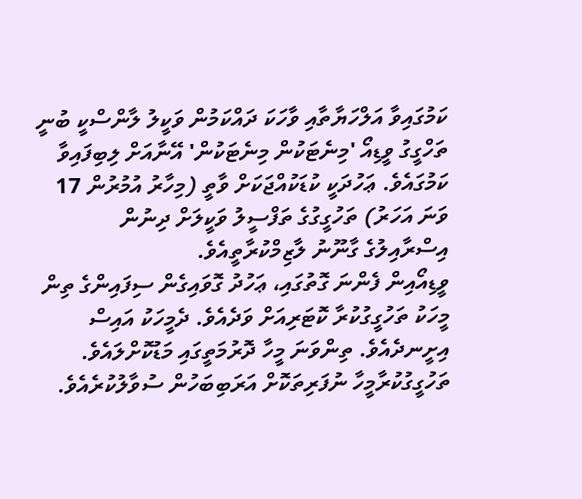ކަމުގައިވާ އަލްހަޔާތާއި ވާހަކަ ދައްކަމުން ވަކީލު ލާންސްކީ ބުނީ ތަހްގީގު ވީޑިއޯ 'މިނެޓަކުން މިނެޓަކުން' އޭނާއަށް ލިބިފައިވާ ކަމުގައެވެ. ޢަހުދަކީ ކުޑަކުއްޖަކަށް ވާތީ (މިހާރު އުމުރުން 17 ވަނަ އަހަރު) ތަހުގީގުގެ ތަފްސީލު ވަކީލަށް ދިނުން އިސްރާއިލުގެ ގާނޫނު ލާޒިމްކުރާތީއެވެ.
ވީޑިއޯއިން ފެންނަ ގޮތުގައި، ޢަހުދު ގޮވައިގެން ސިފައިންގެ ތިން މީހަކު ތަހުގީގުކުރާ ކޮޓަރިއަށް ވަދެއެވެ. ދެމީހަކު އައިސް އިށީނދެއެވެ. ތިންވަނަ މީހާ ދޮރުމަތީގައި މަޑުކޮށްލައެވެ. ތަހުގީގުކުރާމީހާ ނުފަރިތަކޮށް އަރަބިބަހުން ސުވާލުކުރެއެވެ.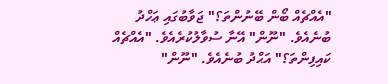"އެއްޗެއް ބޯން ބޭނުންތަ؟" ޖަވާބުގައި ޢަހްދު ބުނެއެވެ. "ނޫން" އޭނާ ސުވާލުކުރެއެވެ. "އެއްޗެއް ކައިފިންތަ؟" އަޙްދު ބުނެއެވެ. "ނޫން"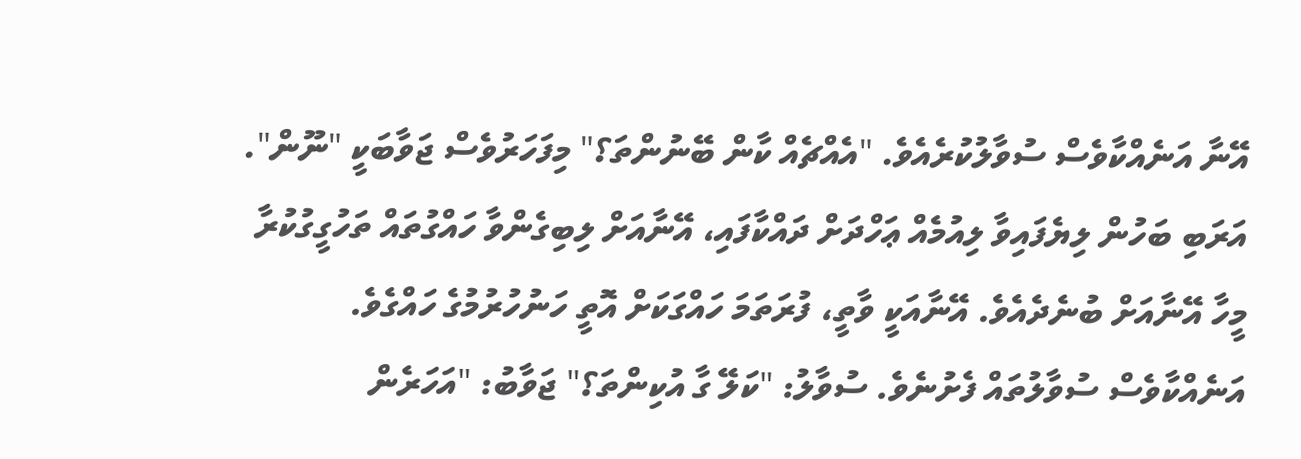އޭނާ އަނެއްކާވެސް ސުވާލުކުރެއެވެ. "އެއްޗެއް ކާން ބޭނުންތަ؟" މިފަހަރުވެސް ޖަވާބަކީ "ނޫން".
އަރަބި ބަހުން ލިޔެފައިވާ ލިއުމެއް ޢަހްދަށް ދައްކާފައި، އޭނާއަށް ލިބިގެންވާ ހައްގުތައް ތަހުގީގުކުރާ މީހާ އޭނާއަށް ބުނެދެއެވެ. އޭނާއަކީ ވާތީ، ފުރަތަމަ ހައްގަކަށް އޮތީ ހަނުހުރުމުގެ ހައްގެވެ.
އަނެއްކާވެސް ސުވާލުތައް ފެށުނެވެ. ސުވާލު: "ކަލޭ ގާ އުކިންތަ؟" ޖަވާބު: "އަހަރެން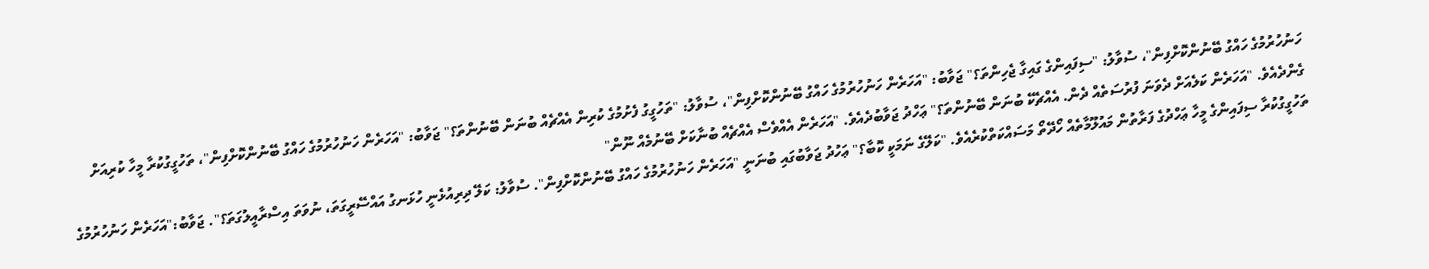ހަނުހުރުމުގެ ހައްގު ބޭނުންކޮށްފިން"، ސުވާލު: "ސިފައިންގެ ގައިގާ ޖެހިންތަ؟" ޖަވާބު: "އަހަރެން ހަނުހުރުމުގެ ހައްގު ބޭނުންކޮށްފިން"، ސުވާލު: "ތަހުގީގު ފެށުމުގެ ކުރިން އެއްޗެއް ބުނަން ބޭނުންތަ؟" ޖަވާބު: "އަހަރެން ހަނުހުރުމުގެ ހައްގު ބޭނުންކޮށްފިން"، ތަހުގީގުކުރާ މީހާ ކުރިއަށް ގެންދެއެވެ. "އަހަރެން ކަލެއަށް ދެވަނަ ފުރުސަތެއް ދެން. އެއްޗެކޭ ބުނަން ބޭނުންތަ؟" ޢަހްދު ޖަވާބުދެއެވެ. "އަހަރެން އެއްވެސް އެއްޗެއް ބުނާކަށް ބޭނުމެއް ނޫން"
ތަހުގީގުކުރާ ސިފައިންގެ މީހާ ޢަހްދުގެ ފަރާތުން މައުލޫމާތެއް ހޯދޭތޯ މަސައްކަތްކުރެއެވެ. "ކަލޭގެ ނަމަކީ ކޮބާ؟" ޢަހުދު ޖަވާބުގައި ބުނަނީ "އަހަރެން ހަނުހުރުމުގެ ހައްގު ބޭނުންކޮށްފިން". ސުވާލު: ކަލޭ ދިރިއުޅެނީ ހުޅަނގު އައްސޭރީގަތަ، ނުވަތަ އިސްރާއީލުގަތަ؟". ޖަވާބު:"އަހަރެން ހަނުހުރުމުގެ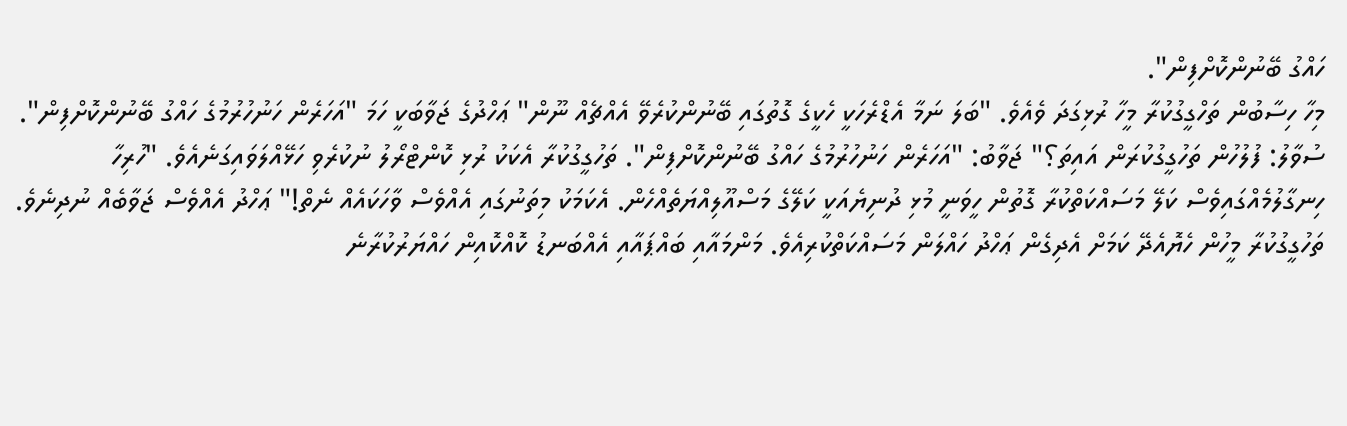ހައްގު ބޭނުންކޮށްފިން".
މިހާ ހިސާބުން ތަހްގީގުކުރާ މީހާ ރުޅިގަދަ ވެއެވެ. "ބަލަ ނަމާ އެޑްރެހަކީ ހެކީގެ ގޮތުގައި ބޭނުންކުރެވޭ އެއްޗެއް ނޫން" ޢަހްދުގެ ޖަވާބަކީ ހަމަ "އަހަރެން ހަނުހުރުމުގެ ހައްގު ބޭނުންކޮށްފިން". ސުވާލު: ފުލުހުން ތަހުގީގުކުރަން އައިތަ؟" ޖަވާބު: "އަހަރެން ހަނުހުރުމުގެ ހައްގު ބޭނުންކޮށްފިން". ތަހުގީގުކުރާ އެކަކު ރުޅި ކޮންޓްރޯލު ނުކުރެވި ހަޅޭއްލަވައިގަނެއެވެ. "ހުރިހާ ހިނގާލުމެއްގައިވެސް ކަލޭ މަސައްކަތްކުރާ ގޮތުން ހީވަނީ މުޅި ދުނިޔެއަކީ ކަލޭގެ މަސްއޫލިއްޔަތެއްހެން. އެކަމަކު މިތަނުގައި އެއްވެސް ވާހަކައެއް ނެތް!" ޢަހްދު އެއްވެސް ޖަވާބެއް ނުދިނެވެ.
ތަހުގީގުކުރާ މީހުން ހެޔޮއެދޭ ކަމަށް އެދިގެން ޢަހްދު ހައްލަން މަސައްކަތްކުރިއެވެ. މަންމައާއި ބައްޕައާއި އެއްބަނޑު ކޮއްކޮއިން ހައްޔަރުކުރާނެ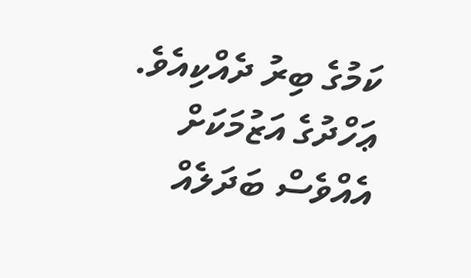ކަމުގެ ބިރު ދެއްކިއެވެ. ޢަހްދުގެ އަޒުމަކަށް އެއްވެސް ބަދަލެއް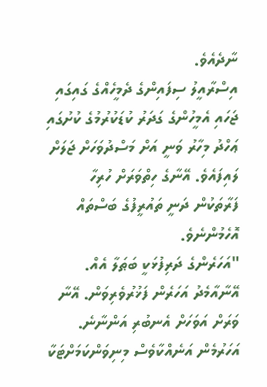ނާދެއެވެ.
އިސްރާއީލު ސިފައިންގެ ދެމީހެއްގެ ގައިގައި ޖަހައި އެމީހުންގެ ގަދަރު ކުޑަކުރުމުގެ ކުށުގައި ޢަހްދު މިހާރު ވަނީ އަށް މަސްދުވަހަށް ޖަލަށް ލައިފައެވެ. އޭނާގެ ހިތްވަރަށް ހުރިހާ ފަރާތަކުން ދަނީ ތައުރީފުގެ ބަސްތައް އޮހެމުންނެވެ.
"އަހަރެންގެ ދަރިފުޅަކީ ބަޠަލާ އެއް. އޭނާއާމެދު އަހަރެން ފަޚުރުވެރިވަން. އޭނާ ވަރަށް އަވަހަށް އެނބުރި އަންނާނެ. އަހަރުމެން އަނެއްކާވެސް މިނިވަންކަމަށްޓަކާ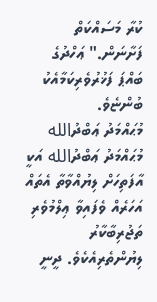ކުރާ މަސައްކަތް ފަށާނަން." ޢަހްދުގެ ބައްޕަ ފަޚުރުވެރިކަމާއެކު ބުންޏެވެ.
މުޙައްމަދު ޢަބްދުالله
މުޙައްމަދު ޢަބްދުالله އަކީ އާފަތިހަށް ލިޔުއްވާތާ އެތައް އަހަރެއް ވެފައިވާ ޢިލްމުވެރި ތަޖުރިބާކާރު ލިޔުންތެރިއެކެވެ. ދީނީ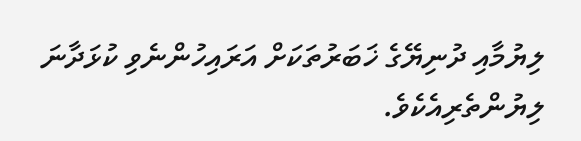ލިޔުމާއި ދުނިޔޭގެ ޚަބަރުތަކަށް އަރައިހުންނެވި ކުޅަދާނަ ލިޔުންތެރިއެކެވެ.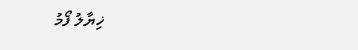ޚިޔާލު ފޯމު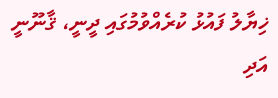ޚިޔާލު ފައުޅު ކުރެއްވުމުގައި ދީނީ، ޤާނޫނީ އަދި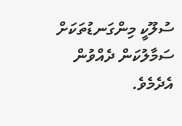ސުލޫކީ މިންގަނޑުތަކަށް ސަމާލުކަން ދެއްވުން އެދެމެވެ.